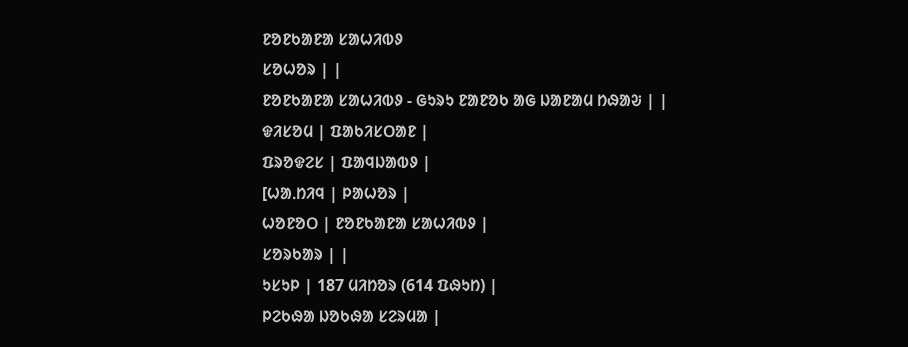ᱱᱚᱱᱠᱟᱱᱟ ᱥᱟᱦᱤᱵᱽ
ᱥᱚᱦᱚᱨ | |
ᱱᱚᱱᱠᱟᱱᱟ ᱥᱟᱦᱤᱵᱽ - ᱜᱩᱨᱩ ᱱᱟᱱᱚᱠ ᱟᱜ ᱡᱟᱱᱟᱢ ᱴᱷᱟᱶ | |
ᱫᱤᱥᱚᱢ | ᱯᱟᱠᱤᱥᱛᱟᱱ |
ᱯᱨᱚᱫᱮᱥ | ᱯᱟᱧᱡᱟᱵᱽ |
[ᱦᱟᱹᱴᱤᱧ | ᱞᱟᱦᱚᱨ |
ᱦᱚᱱᱚᱛ | ᱱᱚᱱᱠᱟᱱᱟ ᱥᱟᱦᱤᱵᱽ |
ᱥᱚᱨᱠᱟᱨ | |
ᱩᱥᱩᱞ | 187 ᱢᱤᱴᱚᱨ (614 ᱯᱷᱩᱴ) |
ᱞᱮᱠᱷᱟ ᱡᱚᱠᱷᱟ ᱥᱮᱨᱢᱟ |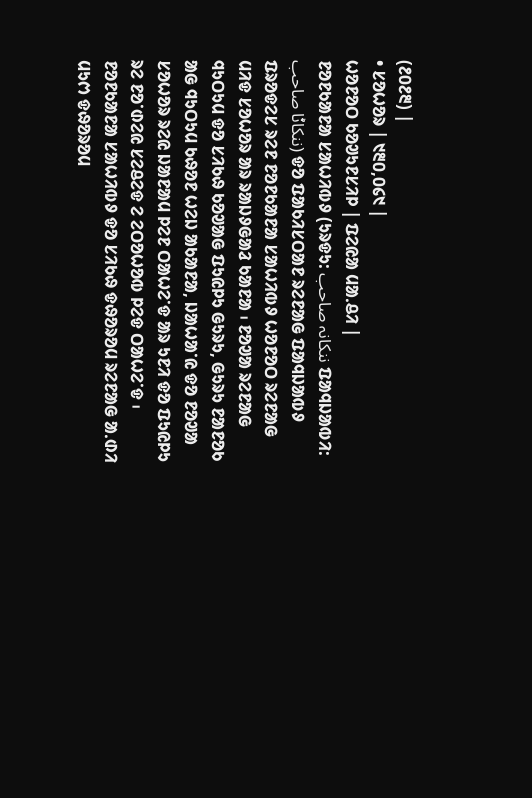(᱒᱐᱒᱓) |
• ᱥᱚᱦᱚᱨ | ᱑᱓᱐,᱐᱔᱑ |
ᱦᱚᱱᱚᱛ ᱠᱚᱣᱩᱱᱥᱤᱞ | ᱯᱮᱭᱟ ᱢᱟᱹᱪᱤ |
ᱱᱚᱱᱠᱟᱱᱟ ᱥᱟᱦᱤᱵᱽ (ᱩᱨᱫᱩ: ننکانہ صاحب ᱯᱟᱧᱡᱟᱵᱤ: ننکاݨا صاحب) ᱫᱚ ᱯᱟᱠᱤᱥᱛᱟᱱ ᱨᱮᱱᱟᱜ ᱯᱟᱧᱡᱟᱵᱽ ᱯᱨᱚᱫᱮᱥ ᱨᱮᱱ ᱱᱚᱱᱠᱟᱱᱟ ᱥᱟᱦᱤᱵᱽ ᱦᱚᱱᱚᱛ ᱨᱮᱱᱟᱜ ᱢᱤᱫ ᱥᱚᱦᱚᱨ ᱟᱨ ᱨᱟᱡᱽᱜᱟᱲ ᱠᱟᱱᱟ ᱾ ᱱᱚᱣᱟ ᱨᱮᱱᱟᱜ ᱧᱩᱛᱩᱢ ᱫᱚ ᱥᱤᱠᱷ ᱠᱚᱣᱟᱜ ᱯᱩᱭᱞᱩ ᱜᱩᱨᱩ, ᱜᱩᱨᱩ ᱱᱟᱱᱚᱠ ᱟᱜ ᱧᱩᱛᱩᱢ ᱠᱷᱚᱱ ᱦᱮᱡ ᱟᱠᱟᱱᱟ, ᱡᱟᱦᱟᱸᱭ ᱫᱚ ᱱᱚᱣᱟ ᱥᱚᱦᱚᱨ ᱨᱮᱭ ᱡᱟᱱᱟᱢ ᱞᱮᱱ ᱛᱟᱦᱮᱸᱫ ᱟᱨ ᱩᱱᱤ ᱫᱚ ᱯᱩᱭᱞᱩ ᱨᱮ ᱱᱚᱸᱰᱮᱭ ᱥᱮᱪᱮᱫ ᱮ ᱮᱛᱚᱦᱚᱵ ᱞᱮᱫ ᱛᱟᱦᱮᱸᱫ ᱾ ᱱᱚᱱᱠᱟᱱᱟ ᱥᱟᱦᱤᱵᱽ ᱫᱚ ᱥᱤᱠᱷ ᱫᱷᱚᱨᱚᱢ ᱨᱮᱱᱟᱜ ᱟᱹᱰᱤ ᱢᱩᱬ ᱫᱷᱚᱨᱚᱢ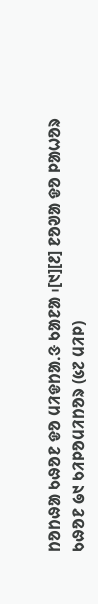ᱴᱚᱴᱷᱟ ᱠᱷᱚᱱ ᱫᱚ ᱢᱤᱫᱴᱟᱹᱝ ᱠᱟᱱᱟ ᱾[᱑][᱒] ᱱᱚᱣᱟ ᱫᱚ ᱞᱟᱦᱚᱨ ᱠᱷᱚᱱ ᱙᱑ ᱠᱤᱞᱚᱢᱤᱴᱚᱨ (᱕᱗ ᱢᱤᱞ)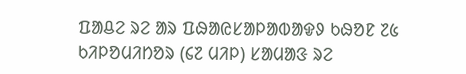ᱯᱟᱪᱮ ᱨᱮ ᱟᱨ ᱯᱷᱟᱭᱥᱟᱞᱟᱵᱟᱫᱽ ᱠᱷᱚᱱ ᱗᱕ ᱠᱤᱞᱚᱢᱤᱴᱚᱨ (᱔᱗ ᱢᱤᱞ) ᱥᱟᱢᱟᱝ ᱨᱮ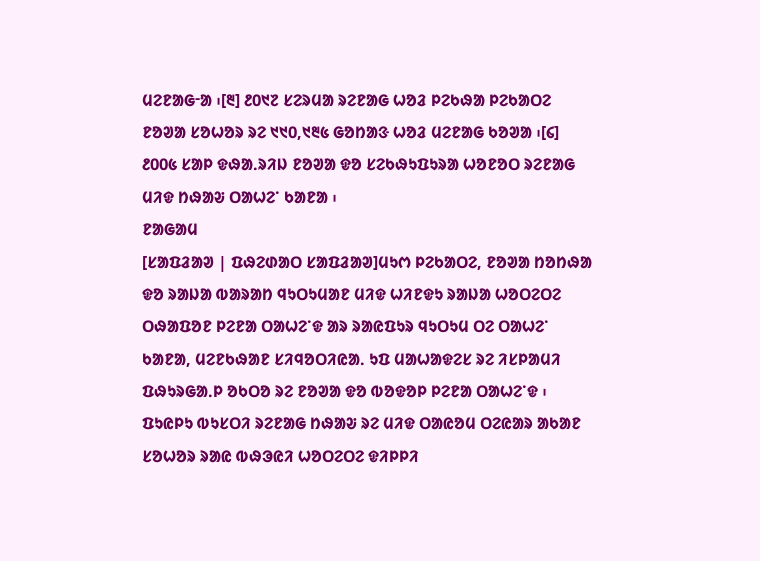ᱢᱮᱱᱟᱜᱼᱟ ᱾[᱓] ᱒᱐᱑᱗ ᱥᱮᱨᱢᱟ ᱨᱮᱱᱟᱜ ᱦᱚᱲ ᱞᱮᱠᱷᱟ ᱞᱮᱠᱟᱛᱮ ᱱᱚᱣᱟ ᱥᱚᱦᱚᱨ ᱨᱮ ᱑᱑᱐,᱑᱓᱕ ᱜᱚᱴᱟᱝ ᱦᱚᱲ ᱢᱮᱱᱟᱜ ᱠᱚᱣᱟ ᱾[᱔] ᱒᱐᱐᱕ ᱥᱟᱞ ᱫᱷᱟᱹᱨᱤᱡ ᱱᱚᱣᱟ ᱫᱚ ᱥᱮᱠᱷᱩᱯᱩᱨᱟ ᱦᱚᱱᱚᱛ ᱨᱮᱱᱟᱜ ᱢᱤᱫ ᱴᱷᱟᱶ ᱛᱟᱦᱮᱸ ᱠᱟᱱᱟ ᱾
ᱱᱟᱜᱟᱢ
[ᱥᱟᱯᱲᱟᱣ | ᱯᱷᱮᱰᱟᱛ ᱥᱟᱯᱲᱟᱣ]ᱢᱩᱬ ᱞᱮᱠᱟᱛᱮ, ᱱᱚᱣᱟ ᱴᱚᱴᱷᱟ ᱫᱚ ᱨᱟᱡᱟ ᱵᱟᱨᱟᱴ ᱧᱩᱛᱩᱢᱟᱱ ᱢᱤᱫ ᱦᱤᱱᱫᱩ ᱨᱟᱡᱟ ᱦᱚᱛᱮᱛᱮ ᱛᱷᱟᱯᱚᱱ ᱞᱮᱱᱟ ᱛᱟᱦᱮᱸᱫ ᱟᱨ ᱨᱟᱭᱯᱩᱨ ᱧᱩᱛᱩᱢ ᱛᱮ ᱛᱟᱦᱮᱸ ᱠᱟᱱᱟ, ᱢᱮᱱᱠᱷᱟᱱ ᱥᱤᱧᱚᱛᱤᱭᱟᱹ ᱩᱯ ᱢᱟᱦᱟᱫᱮᱥ ᱨᱮ ᱤᱥᱞᱟᱢᱤ ᱯᱷᱩᱨᱜᱟᱹᱞ ᱚᱠᱛᱚ ᱨᱮ ᱱᱚᱣᱟ ᱫᱚ ᱵᱚᱫᱚᱞ ᱞᱮᱱᱟ ᱛᱟᱦᱮᱸᱫ ᱾ ᱯᱩᱭᱞᱩ ᱵᱩᱥᱛᱤ ᱨᱮᱱᱟᱜ ᱴᱷᱟᱶ ᱨᱮ ᱢᱤᱫ ᱛᱟᱭᱚᱢ ᱛᱮᱭᱟᱨ ᱟᱠᱟᱱ ᱥᱚᱦᱚᱨ ᱨᱟᱭ ᱵᱷᱳᱭᱤ ᱦᱚᱛᱮᱛᱮ ᱫᱤᱞᱞᱤ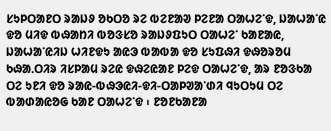ᱥᱩᱞᱛᱟᱱᱛ ᱨᱟᱡᱽ ᱚᱠᱛᱚ ᱨᱮ ᱵᱮᱱᱟᱣ ᱞᱮᱱᱟ ᱛᱟᱦᱮᱸᱫ, ᱡᱟᱦᱟᱸᱭ ᱫᱚ ᱢᱤᱫ ᱵᱷᱟᱴᱤ ᱵᱚᱝᱥᱚ ᱨᱟᱡᱽᱯᱩᱛ ᱛᱟᱦᱮᱸ ᱠᱟᱱᱟᱭ, ᱡᱟᱦᱟᱸᱭᱤᱡ ᱦᱤᱱᱫᱩ ᱟᱭᱳ ᱵᱟᱵᱟ ᱫᱚ ᱥᱩᱯᱷᱤ ᱫᱷᱚᱨᱚᱢ ᱠᱷᱟᱹᱛᱤᱨ ᱤᱥᱞᱟᱢ ᱨᱮᱭ ᱫᱷᱮᱭᱟᱱ ᱞᱮᱫ ᱛᱟᱦᱮᱸᱫ, ᱟᱨ ᱱᱚᱝᱠᱟ ᱛᱮ ᱩᱱᱤ ᱫᱚ ᱨᱟᱭ-ᱵᱷᱳᱭᱤ-ᱫᱤ-ᱛᱟᱞᱣᱟᱸᱰᱤ ᱧᱩᱛᱩᱢ ᱛᱮ ᱵᱟᱰᱟᱭᱚᱜ ᱠᱟᱱ ᱛᱟᱦᱮᱸᱫ ᱾ ᱱᱚᱱᱠᱟᱱᱟ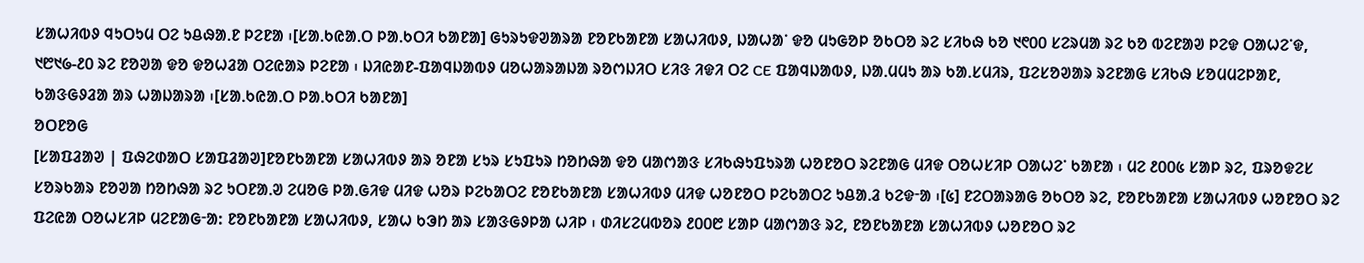ᱥᱟᱦᱤᱵᱽ ᱧᱩᱛᱩᱢ ᱛᱮ ᱩᱪᱷᱟᱹᱱ ᱞᱮᱱᱟ ᱾[ᱥᱟᱹᱠᱭᱟᱹᱛ ᱞᱟᱹᱠᱛᱤ ᱠᱟᱱᱟ] ᱜᱩᱨᱩᱫᱣᱟᱨᱟ ᱱᱚᱱᱠᱟᱱᱟ ᱥᱟᱦᱤᱵᱽ, ᱡᱟᱦᱟᱸ ᱫᱚ ᱢᱩᱜᱚᱞ ᱚᱠᱛᱚ ᱨᱮ ᱥᱤᱠᱷ ᱠᱚ ᱑᱖᱐᱐ ᱥᱮᱨᱢᱟ ᱨᱮ ᱠᱚ ᱵᱮᱱᱟᱣ ᱞᱮᱫ ᱛᱟᱦᱮᱸᱫ, ᱑᱘᱑᱙-᱒᱐ ᱨᱮ ᱱᱚᱣᱟ ᱫᱚ ᱫᱚᱦᱲᱟ ᱛᱮᱭᱟᱨ ᱞᱮᱱᱟ ᱾ ᱡᱤᱭᱟᱱ-ᱯᱟᱧᱡᱟᱵᱽ ᱢᱚᱦᱟᱨᱟᱡᱟ ᱨᱚᱬᱡᱤᱛ ᱥᱤᱝ ᱤᱫᱤ ᱛᱮ CE ᱯᱟᱧᱡᱟᱵᱽ, ᱡᱟᱹᱢᱢᱩ ᱟᱨ ᱠᱟᱹᱥᱢᱤᱨ, ᱯᱮᱥᱚᱣᱟᱨ ᱨᱮᱱᱟᱜ ᱥᱤᱠᱷ ᱥᱚᱢᱢᱮᱞᱟᱱ, ᱠᱟᱝᱜᱽᱲᱟ ᱟᱨ ᱦᱟᱡᱟᱨᱟ ᱾[ᱥᱟᱹᱠᱭᱟᱹᱛ ᱞᱟᱹᱠᱛᱤ ᱠᱟᱱᱟ]
ᱚᱛᱱᱚᱜ
[ᱥᱟᱯᱲᱟᱣ | ᱯᱷᱮᱰᱟᱛ ᱥᱟᱯᱲᱟᱣ]ᱱᱚᱱᱠᱟᱱᱟ ᱥᱟᱦᱤᱵᱽ ᱟᱨ ᱚᱱᱟ ᱥᱩᱨ ᱥᱩᱯᱩᱨ ᱴᱚᱴᱷᱟ ᱫᱚ ᱢᱟᱬᱟᱝ ᱥᱤᱠᱷᱩᱯᱩᱨᱟ ᱦᱚᱱᱚᱛ ᱨᱮᱱᱟᱜ ᱢᱤᱫ ᱛᱚᱦᱥᱤᱞ ᱛᱟᱦᱮᱸ ᱠᱟᱱᱟ ᱾ ᱢᱮ ᱒᱐᱐᱕ ᱥᱟᱞ ᱨᱮ, ᱯᱨᱚᱫᱮᱥ ᱥᱚᱨᱠᱟᱨ ᱱᱚᱣᱟ ᱴᱚᱴᱷᱟ ᱨᱮ ᱩᱛᱱᱟᱹᱣ ᱮᱢᱚᱜ ᱞᱟᱹᱜᱤᱫ ᱢᱤᱫ ᱦᱚᱨ ᱞᱮᱠᱟᱛᱮ ᱱᱚᱱᱠᱟᱱᱟ ᱥᱟᱦᱤᱵᱽ ᱢᱤᱫ ᱦᱚᱱᱚᱛ ᱞᱮᱠᱟᱛᱮ ᱩᱪᱟᱹᱲ ᱠᱮᱫᱼᱟ ᱾[᱕] ᱱᱮᱛᱟᱨᱟᱜ ᱚᱠᱛᱚ ᱨᱮ, ᱱᱚᱱᱠᱟᱱᱟ ᱥᱟᱦᱤᱵᱽ ᱦᱚᱱᱚᱛ ᱨᱮ ᱯᱮᱭᱟ ᱛᱚᱦᱥᱤᱞ ᱢᱮᱱᱟᱜᱼᱟ: ᱱᱚᱱᱠᱟᱱᱟ ᱥᱟᱦᱤᱵᱽ, ᱥᱟᱦ ᱠᱳᱴ ᱟᱨ ᱥᱟᱝᱜᱽᱞᱟ ᱦᱤᱞ ᱾ ᱰᱤᱥᱮᱢᱵᱚᱨ ᱒᱐᱐᱘ ᱥᱟᱞ ᱢᱟᱬᱟᱝ ᱨᱮ, ᱱᱚᱱᱠᱟᱱᱟ ᱥᱟᱦᱤᱵᱽ ᱦᱚᱱᱚᱛ ᱨᱮ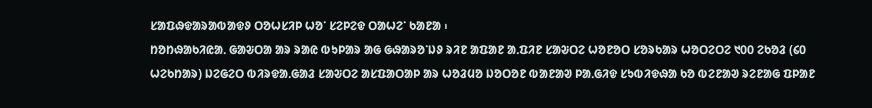ᱥᱟᱯᱷᱫᱟᱨᱟᱵᱟᱫᱽ ᱛᱚᱦᱥᱤᱞ ᱦᱚᱸ ᱥᱮᱞᱮᱫ ᱛᱟᱦᱮᱸ ᱠᱟᱱᱟ ᱾
ᱴᱚᱴᱷᱟᱠᱤᱭᱟᱹ ᱜᱟᱶᱛᱟ ᱟᱨ ᱨᱟᱭ ᱵᱩᱞᱟᱨ ᱟᱜ ᱜᱷᱟᱨᱚᱸᱡᱽ ᱨᱤᱱ ᱟᱯᱟᱱ ᱟᱹᱯᱤᱱ ᱥᱟᱶᱛᱮ ᱦᱚᱱᱚᱛ ᱥᱚᱨᱠᱟᱨ ᱦᱚᱛᱮᱛᱮ ᱑᱐᱐ ᱮᱠᱚᱲ (᱔᱐ ᱦᱮᱠᱴᱟᱨ) ᱡᱮᱜᱮᱛ ᱵᱤᱨᱫᱟᱹᱜᱟᱲ ᱥᱟᱶᱛᱮ ᱟᱥᱯᱟᱛᱟᱞ ᱟᱨ ᱦᱚᱲᱢᱚ ᱡᱚᱛᱚᱱ ᱵᱟᱱᱟᱣ ᱞᱟᱹᱜᱤᱫ ᱥᱩᱵᱤᱫᱷᱟ ᱠᱚ ᱵᱮᱱᱟᱣ ᱨᱮᱱᱟᱜ ᱯᱞᱟᱱ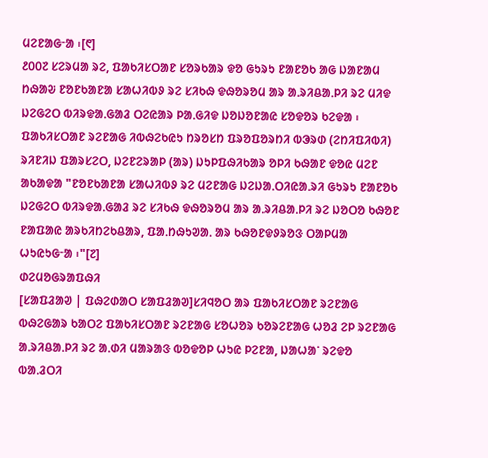ᱢᱮᱱᱟᱜᱼᱟ ᱾[᱖]
᱒᱐᱐᱗ ᱥᱮᱨᱢᱟ ᱨᱮ, ᱯᱟᱠᱤᱥᱛᱟᱱ ᱥᱚᱨᱠᱟᱨ ᱫᱚ ᱜᱩᱨᱩ ᱱᱟᱱᱚᱠ ᱟᱜ ᱡᱟᱱᱟᱢ ᱴᱷᱟᱶ ᱱᱚᱱᱠᱟᱱᱟ ᱥᱟᱦᱤᱵᱽ ᱨᱮ ᱥᱤᱠᱷ ᱫᱷᱚᱨᱚᱢ ᱟᱨ ᱟᱹᱨᱤᱪᱟᱹᱞᱤ ᱨᱮ ᱢᱤᱫ ᱡᱮᱜᱮᱛ ᱵᱤᱨᱫᱟᱹᱜᱟᱲ ᱛᱮᱭᱟᱨ ᱞᱟᱹᱜᱤᱫ ᱡᱚᱡᱚᱱᱟᱭ ᱥᱚᱫᱚᱨ ᱠᱮᱫᱟ ᱾ ᱯᱟᱠᱤᱥᱛᱟᱱ ᱨᱮᱱᱟᱜ ᱤᱵᱷᱮᱠᱭᱩ ᱴᱨᱚᱥᱴ ᱯᱨᱚᱯᱚᱨᱴᱤ ᱵᱳᱨᱰ (ᱮᱴᱤᱯᱤᱵᱤ) ᱨᱤᱱᱤᱡ ᱯᱟᱨᱥᱮᱛ, ᱡᱮᱱᱮᱨᱟᱞ (ᱟᱨ) ᱡᱩᱞᱯᱷᱤᱠᱟᱨ ᱚᱞᱤ ᱠᱷᱟᱱ ᱫᱚᱭ ᱢᱮᱱ ᱟᱠᱟᱫᱟ "ᱱᱚᱱᱠᱟᱱᱟ ᱥᱟᱦᱤᱵᱽ ᱨᱮ ᱢᱮᱱᱟᱜ ᱡᱮᱡᱟᱹᱛᱤᱭᱟᱹᱨᱤ ᱜᱩᱨᱩ ᱱᱟᱱᱚᱠ ᱡᱮᱜᱮᱛ ᱵᱤᱨᱫᱟᱹᱜᱟᱲ ᱨᱮ ᱥᱤᱠᱷ ᱫᱷᱚᱨᱚᱢ ᱟᱨ ᱟᱹᱨᱤᱪᱟᱹᱞᱤ ᱨᱮ ᱡᱚᱛᱚ ᱠᱷᱚᱱ ᱱᱟᱯᱟᱭ ᱟᱨᱠᱤᱴᱮᱠᱪᱟᱨ, ᱯᱟᱹᱴᱷᱩᱣᱟᱹ ᱟᱨ ᱠᱷᱚᱱᱫᱽᱨᱚᱝ ᱛᱟᱞᱢᱟ ᱦᱩᱭᱩᱜᱼᱟ ᱾"[᱗]
ᱰᱮᱢᱚᱜᱨᱟᱯᱷᱤ
[ᱥᱟᱯᱲᱟᱣ | ᱯᱷᱮᱰᱟᱛ ᱥᱟᱯᱲᱟᱣ]ᱥᱤᱧᱚᱛ ᱟᱨ ᱯᱟᱠᱤᱥᱛᱟᱱ ᱨᱮᱱᱟᱜ ᱵᱷᱮᱜᱟᱨ ᱠᱟᱛᱮ ᱯᱟᱠᱤᱥᱛᱟᱱ ᱨᱮᱱᱟᱜ ᱥᱚᱦᱚᱨ ᱠᱚᱨᱮᱱᱟᱜ ᱦᱚᱲ ᱮᱞ ᱨᱮᱱᱟᱜ ᱟᱹᱨᱤᱪᱟᱹᱞᱤ ᱨᱮ ᱟᱹᱰᱤ ᱢᱟᱨᱟᱝ ᱵᱚᱫᱚᱞ ᱦᱩᱭ ᱞᱮᱱᱟ, ᱡᱟᱦᱟᱸ ᱨᱮᱫᱚ ᱵᱟᱹᱲᱛᱤ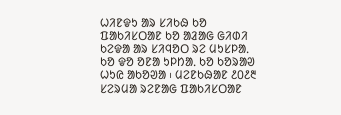ᱦᱤᱱᱫᱩ ᱟᱨ ᱥᱤᱠᱷ ᱠᱚ ᱯᱟᱠᱤᱥᱛᱟᱱ ᱠᱚ ᱟᱲᱟᱜ ᱜᱤᱰᱤ ᱠᱮᱫᱟ ᱟᱨ ᱥᱤᱧᱚᱛ ᱨᱮ ᱢᱩᱥᱞᱟᱹ ᱠᱚ ᱫᱚ ᱚᱱᱟ ᱩᱞᱴᱟᱹ ᱠᱚ ᱠᱚᱨᱟᱣ ᱦᱩᱭ ᱟᱠᱚᱣᱟ ᱾ ᱢᱮᱱᱠᱷᱟᱱ ᱒᱐᱒᱓ ᱥᱮᱨᱢᱟ ᱨᱮᱱᱟᱜ ᱯᱟᱠᱤᱥᱛᱟᱱ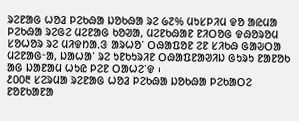ᱨᱮᱱᱟᱜ ᱦᱚᱲ ᱞᱮᱠᱷᱟ ᱡᱚᱠᱷᱟ ᱨᱮ ᱙᱗% ᱢᱩᱥᱞᱤᱢ ᱫᱚ ᱟᱭᱢᱟ ᱞᱮᱠᱷᱟ ᱨᱮᱜᱮ ᱢᱮᱱᱟᱜ ᱠᱚᱣᱟ, ᱢᱮᱱᱠᱷᱟᱱ ᱱᱤᱛᱚᱜ ᱫᱷᱚᱨᱚᱢ ᱥᱚᱦᱚᱨ ᱨᱮ ᱢᱤᱫᱴᱟᱹᱝ ᱟᱨᱦᱚᱸ ᱛᱷᱟᱯᱚᱱ ᱮᱱ ᱥᱤᱠᱷ ᱜᱟᱶᱛᱟ ᱢᱮᱱᱟᱜᱼᱟ, ᱡᱟᱦᱟᱸ ᱨᱮ ᱩᱱᱠᱩᱨᱤᱱ ᱛᱷᱟᱯᱱᱟᱣᱤᱡ ᱜᱩᱨᱩ ᱱᱟᱱᱚᱠ ᱟᱜ ᱡᱟᱱᱟᱢ ᱦᱩᱭ ᱞᱮᱱ ᱛᱟᱦᱮᱸᱫ ᱾
᱒᱐᱐᱓ ᱥᱮᱨᱢᱟ ᱨᱮᱱᱟᱜ ᱦᱚᱲ ᱞᱮᱠᱷᱟ ᱡᱚᱠᱷᱟ ᱞᱮᱠᱟᱛᱮ ᱱᱚᱱᱠᱟᱱᱟ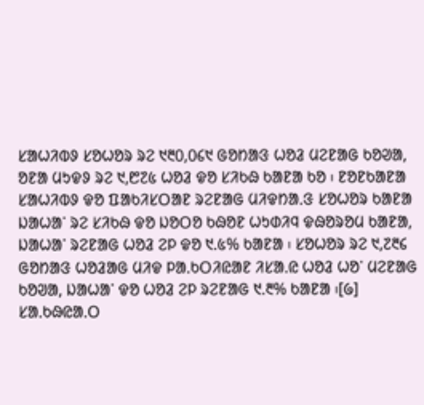ᱥᱟᱦᱤᱵᱽ ᱥᱚᱦᱚᱨ ᱨᱮ ᱑᱓᱐,᱐᱔᱑ ᱜᱚᱴᱟᱝ ᱦᱚᱲ ᱢᱮᱱᱟᱜ ᱠᱚᱣᱟ, ᱚᱱᱟ ᱢᱩᱫᱽ ᱨᱮ ᱑,᱘᱗᱕ ᱦᱚᱲ ᱫᱚ ᱥᱤᱠᱷ ᱠᱟᱱᱟ ᱠᱚ ᱾ ᱱᱚᱱᱠᱟᱱᱟ ᱥᱟᱦᱤᱵᱽ ᱫᱚ ᱯᱟᱠᱤᱥᱛᱟᱱ ᱨᱮᱱᱟᱜ ᱢᱤᱫᱴᱟᱹᱝ ᱥᱚᱦᱚᱨ ᱠᱟᱱᱟ ᱡᱟᱦᱟᱸ ᱨᱮ ᱥᱤᱠᱷ ᱫᱚ ᱡᱚᱛᱚ ᱠᱷᱚᱱ ᱦᱩᱰᱤᱧ ᱫᱷᱚᱨᱚᱢ ᱠᱟᱱᱟ, ᱡᱟᱦᱟᱸ ᱨᱮᱱᱟᱜ ᱦᱚᱲ ᱮᱞ ᱫᱚ ᱑.᱕% ᱠᱟᱱᱟ ᱾ ᱥᱚᱦᱚᱨ ᱨᱮ ᱑,᱗᱓᱔ ᱜᱚᱴᱟᱝ ᱦᱚᱲᱟᱜ ᱢᱤᱫ ᱞᱟᱹᱠᱛᱤᱭᱟᱱ ᱤᱥᱟᱹᱭ ᱦᱚᱲ ᱦᱚᱸ ᱢᱮᱱᱟᱜ ᱠᱚᱣᱟ, ᱡᱟᱦᱟᱸ ᱫᱚ ᱦᱚᱲ ᱮᱞ ᱨᱮᱱᱟᱜ ᱑.᱓% ᱠᱟᱱᱟ ᱾[᱙]
ᱥᱟᱹᱠᱷᱭᱟᱹᱛ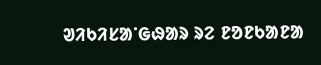ᱣᱤᱠᱤᱥᱟᱸᱜᱷᱟᱨ ᱨᱮ ᱱᱚᱱᱠᱟᱱᱟ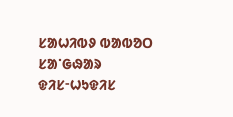ᱥᱟᱦᱤᱵᱽ ᱵᱟᱵᱚᱛ ᱥᱟᱸᱜᱷᱟᱨ ᱫᱤᱥᱼᱦᱩᱫᱤᱥ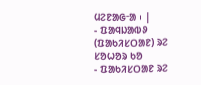ᱢᱮᱱᱟᱜᱼᱟ ᱾ |
- ᱯᱟᱧᱡᱟᱵᱽ (ᱯᱟᱠᱤᱥᱛᱟᱱ) ᱨᱮ ᱥᱚᱦᱚᱨ ᱠᱚ
- ᱯᱟᱠᱤᱥᱛᱟᱱ ᱨᱮ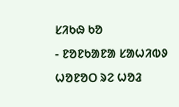ᱥᱤᱠᱷ ᱠᱚ
- ᱱᱚᱱᱠᱟᱱᱟ ᱥᱟᱦᱤᱵᱽ ᱦᱚᱱᱚᱛ ᱨᱮ ᱦᱚᱲ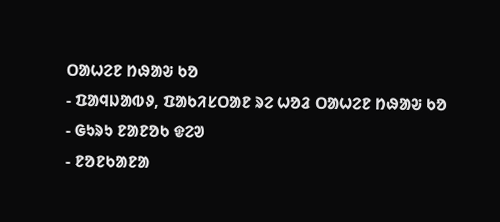ᱛᱟᱦᱮᱱ ᱴᱷᱟᱶ ᱠᱚ
- ᱯᱟᱧᱡᱟᱵᱽ, ᱯᱟᱠᱤᱥᱛᱟᱱ ᱨᱮ ᱦᱚᱲ ᱛᱟᱦᱮᱱ ᱴᱷᱟᱶ ᱠᱚ
- ᱜᱩᱨᱩ ᱱᱟᱱᱚᱠ ᱫᱮᱣ
- ᱱᱚᱱᱠᱟᱱᱟ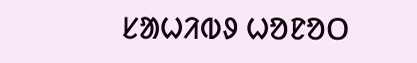ᱥᱟᱦᱤᱵᱽ ᱦᱚᱱᱚᱛ